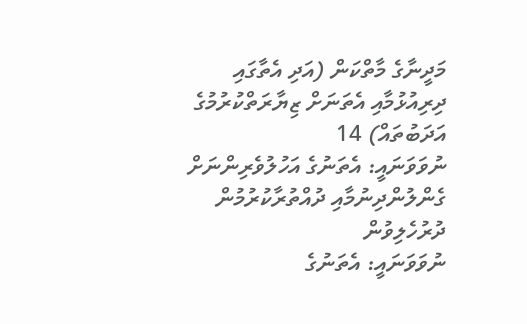މަދީނާގެ މާތްކަން (އަދި އެތާގައި ދިރިއުޅުމާއި އެތަނަށް ޒިޔާރަތްކުރުމުގެ އަދަބުތައް) 14
ނުވަވަނައީ: އެތަނުގެ އަހުލުވެރިންނަށް ގެންލުންދިނުމާއި ދުއްތުރާކުރުމުން ދުރުހެލިވުން
ނުވަވަނައީ: އެތަނުގެ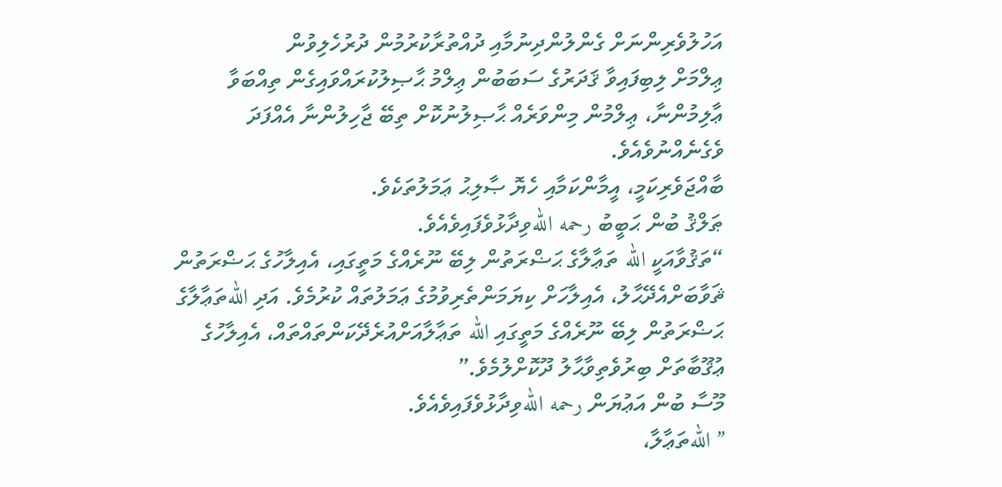އަހުލުވެރިންނަށް ގެންލުންދިނުމާއި ދުއްތުރާކުރުމުން ދުރުހެލިވުން
ޢިލްމަށް ލިބިފައިވާ ޤަދަރުގެ ސަބަބުން ޢިލްމު ޙާޞިލުކުރައްވައިގެން ތިއްބަވާ ޢާލިމުންނާ، ޢިލްމުން މިންވަރެއް ޙާޞިލުނުކޮށް ތިބޭ ޖާހިލުންނާ އެއްފަދަ ވެގެނެއްނުވެއެވެ.
ބާއްޖަވެރިކަމީ، އީމާންކަމާއި ހެޔޮ ޞާލިޙު ޢަމަލުތަކެވެ.
ޠަލްޤު ބުން ޙަބީބު رحمه اللهވިދާޅުވެފައިވެއެވެ.
“ތަޤުވާއަކީ الله ތަޢާލާގެ ޙަޟްރަތުން ލިބޭ ނޫރެއްގެ މަތީގައި، އެއިލާހުގެ ޙަޟްރަތުން ޘަވާބަށްއެދޭޙާލު، އެއިލާހަށް ކިޔަމަންތެރިވުމުގެ ޢަމަލުތައް ކުރުމެވެ. އަދި اللهތަޢާލާގެ ޙަޟްރަތުން ލިބޭ ނޫރެއްގެ މަތީގައި الله ތަޢާލާއަށްއުރެދޭކަންތައްތައް، އެއިލާހުގެ ޢުޤޫބާތަށް ބިރުވެތިވާޙާލު ދޫކޮށްލުމެވެ.”
މޫސާ ބުން އަޢުޔަން رحمه اللهވިދާޅުވެފައިވެއެވެ.
” اللهތަޢާލާ،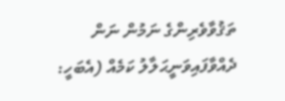ތަޤުވާވެރިންގެ ނަމުން ނަން ދެއްވާފައިވަނީޙަލާލު ކަމެއް (އެބަހީ: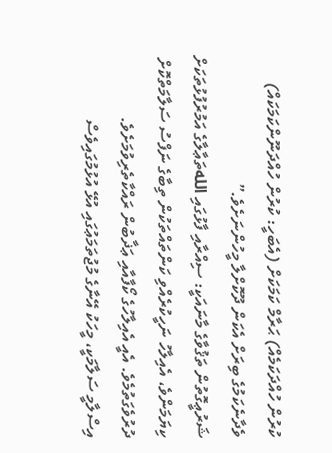ކުރުން ހުއްދަކަމެއް) ޙަރާމް ކަމަކަށް (އެބަހީ: ކުރުން ހުއްދަނޫންކަމަކައް) ވެދާނެކަމުގެ ބިރަށް އެކަން ދޫކޮށްލާ މީހުންނަށެވެ.”
ޝަރުޢީގޮތުން ތަޤުވާގެ މާނައަކީ: ސިއްރާއި ފާޅުގައި اللهތަޢާލާގެ އަމުރުފުޅުތަކަށް ކިޔަމަންވެ، އެއިލާހު ނަހީކުރެއްވި ކަންތައްތަކުން ތިބާގެ ނަފްސު ސަލާމަތްކޮށް ދުރުވެގަތުމެވެ. އެއީ އެއިލާހުގެ ކޯފާއާއި ޢަޛާބުން ރައްކާތެރިވުމަށެވެ.
އިސްލާމީ ސަލާމަކީ، މީހަކު އޭނާގެ މުޖުތަމަޢުގައި އުޅޭ އުޅުމުގައިވެސް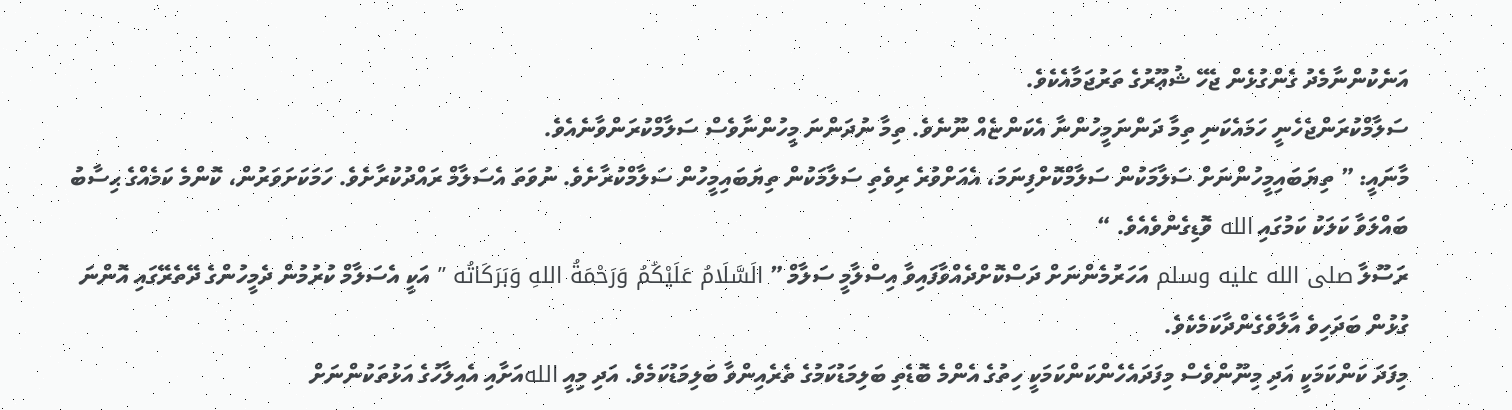އަނެކުންނާމެދު ގެންގުޅެން ޖެހޭ ޝުޢޫރުގެ ތަރުޖަމާއެކެވެ.
ސަލާމްކުރަންޖެހެނީ ހަމައެކަނި ތިމާ ދަންނަމީހުންނާ އެކަންޏެއް ނޫނެވެ. ތިމާ ނުދަންނަ މީހުންނާވެސް ސަލާމްކުރަންވާނެއެވެ.
މާނައީ: ” ތިޔަބައިމީހުންނަށް ސަލާމަކުން ސަލާމްކޮށްފިނަމަ، އެއަށްވުރެ ރިވެތި ސަލާމަކުން ތިޔަބައިމީހުން ސަލާމްކުރާށެވެ. ނުވަތަ އެސަލާމް ރައްދުކުރާށެވެ. ހަމަކަށަވަރުން، ކޮންމެ ކަމެއްގެ ޙިސާބު ބައްލަވާ ކަލަކު ކަމުގައި الله ވޮޑިގެންވެއެވެ. “
ރަސޫލާ صلى الله عليه وسلم އަހަރުމެންނަށް ދަސްކޮށްދެއްވާފައިވާ އިސްލާމީ ސަލާމް ” الَسَّلَامُ عَلَيْكُمُ وَرَحْمَةُ اللهِ وَبَرَكَاتُه ” އަކީ އެސަލާމް ކުރުމުން ދެމީހުންގެ ދޭތެރޭގައި އޮންނަ ގުޅުން ބަދަހިވެ އާލާވެގެންދާކަމެކެވެ.
މިފަދަ ކަންކަމަކީ އަދި މިނޫންވެސް މިފަދައެހެންކަންކަމަކީ ހިތުގެ އެންމެ ބޮޑެތި ބަލިމަޑުކަމުގެ ތެރެއިންވާ ބަލިމަޑުކަމެވެ. އަދި މިއީ اللهއަށާއި އެއިލާހުގެ އަޅުތަކުންނަށް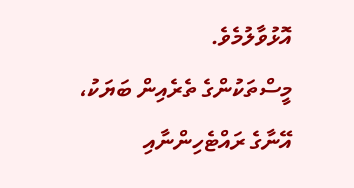އޮޅުވާލުމެވެ.
މީސްތަކުންގެ ތެރެއިން ބަޔަކު، އޭނާގެ ރައްޓެހިންނާއި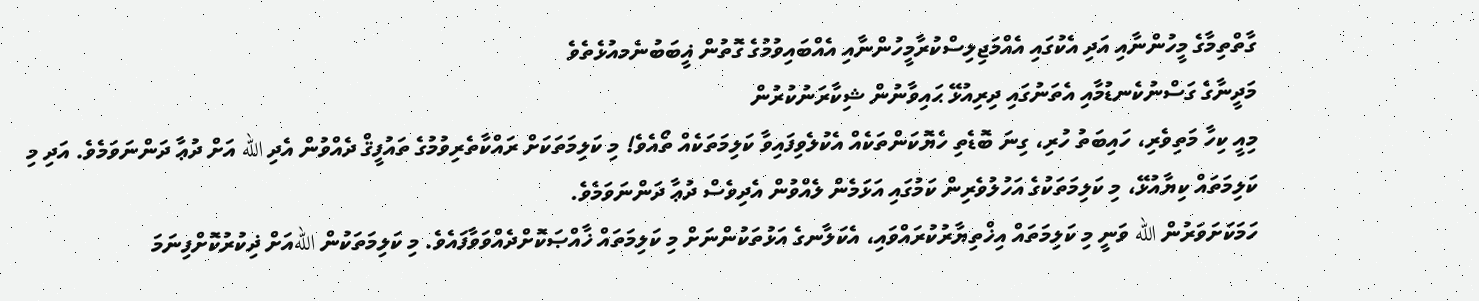ގާތްތިމާގެ މީހުންނާއި އަދި އެކުގައި އެއްމަޖިލިސްކުރާމީހުންނާއި އެއްބައިވުމުގެ ގޮތުން ޣީބަބުނެމއުޅެތެވެ
މަދީނާގެ ގަސްނުކެނޑުމާއި އެތަނުގައި ދިރިއުޅޭ ޙައިވާނުން ޝިކާރަނުކުރުން
މިއީ ކިހާ މަތިވެރި، ހައިބަތު ހުރި، ގިނަ ބޮޑެތި ހެޔޮކަންތަކެއް އެކުލެވިފައިވާ ކަލިމަތަކެއް ތޯއެވެ! މި ކަލިމަތަކަށް ރައްކާތެރިވުމުގެ ތައުފީޤް ދެއްވުން އެދި الله އަށް ދުޢާ ދަންނަވަމެވެ. އަދި މި ކަލިމަތައް ކިޔާއުޅޭ، މި ކަލިމަތަކުގެ އަހުލުވެރިން ކަމުގައި އަޅަމެން ލެއްވުން އެދިވެސް ދުޢާ ދަންނަވަމެވެ.
ހަމަކަށަވަރުން الله ވަނީ މި ކަލިމަތައް އިޚްތިޔާރުކުރައްވައި، އެކަލާނގެ އަޅުތަކުންނަށް މި ކަލިމަތައް ޚާއްޞަކޮށްދެއްވަވާފައެވެ. މި ކަލިމަތަކުން اللهއަށް ޛިކުރުކޮށްފިނަމަ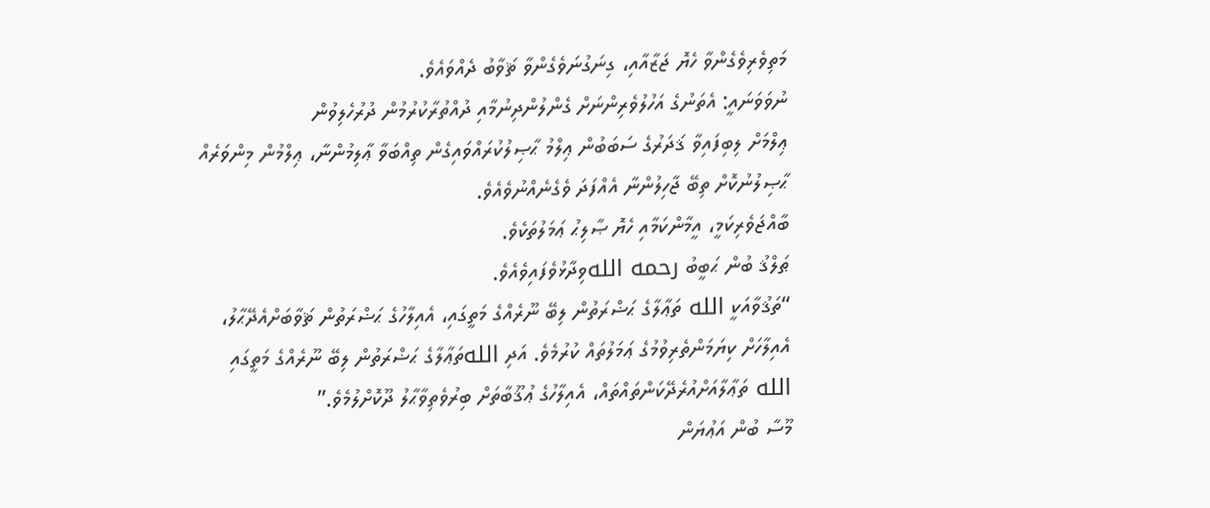މަތިވެރިވެގެންވާ ހެޔޮ ޖަޒާއާއި، ގިނަގުނަވެގެންވާ ޘަވާބު ދެއްވައެވެ.
ނުވަވަނައީ: އެތަނުގެ އަހުލުވެރިންނަށް ގެންލުންދިނުމާއި ދުއްތުރާކުރުމުން ދުރުހެލިވުން
ޢިލްމަށް ލިބިފައިވާ ޤަދަރުގެ ސަބަބުން ޢިލްމު ޙާޞިލުކުރައްވައިގެން ތިއްބަވާ ޢާލިމުންނާ، ޢިލްމުން މިންވަރެއް ޙާޞިލުނުކޮށް ތިބޭ ޖާހިލުންނާ އެއްފަދަ ވެގެނެއްނުވެއެވެ.
ބާއްޖަވެރިކަމީ، އީމާންކަމާއި ހެޔޮ ޞާލިޙު ޢަމަލުތަކެވެ.
ޠަލްޤު ބުން ޙަބީބު رحمه اللهވިދާޅުވެފައިވެއެވެ.
“ތަޤުވާއަކީ الله ތަޢާލާގެ ޙަޟްރަތުން ލިބޭ ނޫރެއްގެ މަތީގައި، އެއިލާހުގެ ޙަޟްރަތުން ޘަވާބަށްއެދޭޙާލު، އެއިލާހަށް ކިޔަމަންތެރިވުމުގެ ޢަމަލުތައް ކުރުމެވެ. އަދި اللهތަޢާލާގެ ޙަޟްރަތުން ލިބޭ ނޫރެއްގެ މަތީގައި الله ތަޢާލާއަށްއުރެދޭކަންތައްތައް، އެއިލާހުގެ ޢުޤޫބާތަށް ބިރުވެތިވާޙާލު ދޫކޮށްލުމެވެ.”
މޫސާ ބުން އަޢުޔަން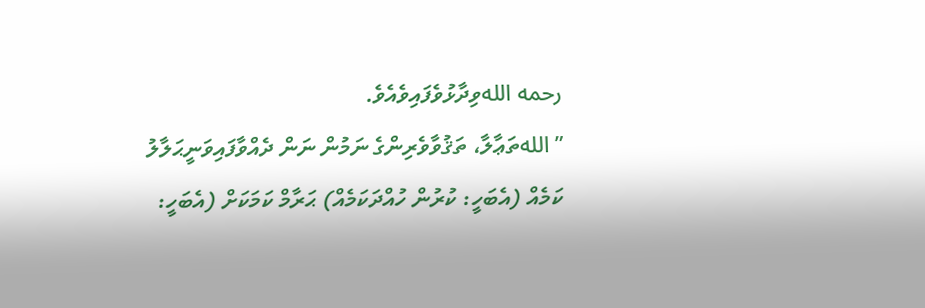رحمه اللهވިދާޅުވެފައިވެއެވެ.
” اللهތަޢާލާ، ތަޤުވާވެރިންގެ ނަމުން ނަން ދެއްވާފައިވަނީޙަލާލު ކަމެއް (އެބަހީ: ކުރުން ހުއްދަކަމެއް) ޙަރާމް ކަމަކަށް (އެބަހީ: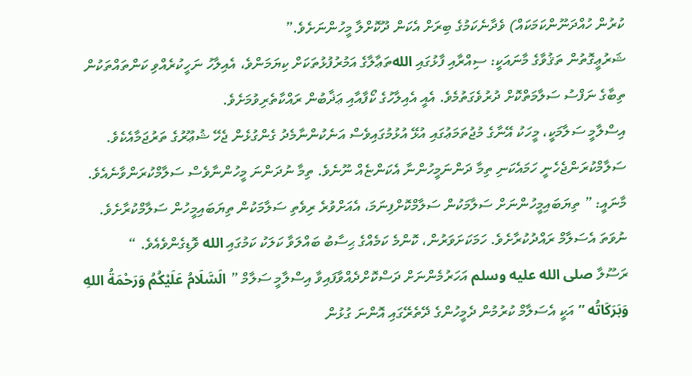ކުރުން ހުއްދަނޫންކަމަކައް) ވެދާނެކަމުގެ ބިރަށް އެކަން ދޫކޮށްލާ މީހުންނަށެވެ.”
ޝަރުޢީގޮތުން ތަޤުވާގެ މާނައަކީ: ސިއްރާއި ފާޅުގައި اللهތަޢާލާގެ އަމުރުފުޅުތަކަށް ކިޔަމަންވެ، އެއިލާހު ނަހީކުރެއްވި ކަންތައްތަކުން ތިބާގެ ނަފްސު ސަލާމަތްކޮށް ދުރުވެގަތުމެވެ. އެއީ އެއިލާހުގެ ކޯފާއާއި ޢަޛާބުން ރައްކާތެރިވުމަށެވެ.
އިސްލާމީ ސަލާމަކީ، މީހަކު އޭނާގެ މުޖުތަމަޢުގައި އުޅޭ އުޅުމުގައިވެސް އަނެކުންނާމެދު ގެންގުޅެން ޖެހޭ ޝުޢޫރުގެ ތަރުޖަމާއެކެވެ.
ސަލާމްކުރަންޖެހެނީ ހަމައެކަނި ތިމާ ދަންނަމީހުންނާ އެކަންޏެއް ނޫނެވެ. ތިމާ ނުދަންނަ މީހުންނާވެސް ސަލާމްކުރަންވާނެއެވެ.
މާނައީ: ” ތިޔަބައިމީހުންނަށް ސަލާމަކުން ސަލާމްކޮށްފިނަމަ، އެއަށްވުރެ ރިވެތި ސަލާމަކުން ތިޔަބައިމީހުން ސަލާމްކުރާށެވެ. ނުވަތަ އެސަލާމް ރައްދުކުރާށެވެ. ހަމަކަށަވަރުން، ކޮންމެ ކަމެއްގެ ޙިސާބު ބައްލަވާ ކަލަކު ކަމުގައި الله ވޮޑިގެންވެއެވެ. “
ރަސޫލާ صلى الله عليه وسلم އަހަރުމެންނަށް ދަސްކޮށްދެއްވާފައިވާ އިސްލާމީ ސަލާމް ” الَسَّلَامُ عَلَيْكُمُ وَرَحْمَةُ اللهِ وَبَرَكَاتُه ” އަކީ އެސަލާމް ކުރުމުން ދެމީހުންގެ ދޭތެރޭގައި އޮންނަ ގުޅުން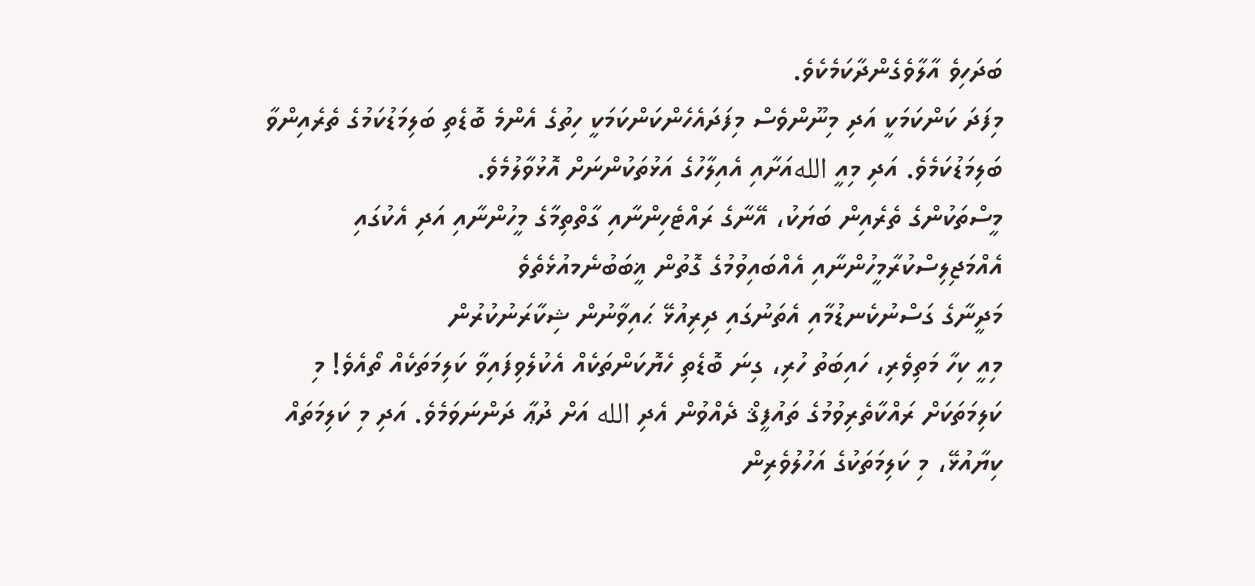ބަދަހިވެ އާލާވެގެންދާކަމެކެވެ.
މިފަދަ ކަންކަމަކީ އަދި މިނޫންވެސް މިފަދައެހެންކަންކަމަކީ ހިތުގެ އެންމެ ބޮޑެތި ބަލިމަޑުކަމުގެ ތެރެއިންވާ ބަލިމަޑުކަމެވެ. އަދި މިއީ اللهއަށާއި އެއިލާހުގެ އަޅުތަކުންނަށް އޮޅުވާލުމެވެ.
މީސްތަކުންގެ ތެރެއިން ބަޔަކު، އޭނާގެ ރައްޓެހިންނާއި ގާތްތިމާގެ މީހުންނާއި އަދި އެކުގައި އެއްމަޖިލިސްކުރާމީހުންނާއި އެއްބައިވުމުގެ ގޮތުން ޣީބަބުނެމއުޅެތެވެ
މަދީނާގެ ގަސްނުކެނޑުމާއި އެތަނުގައި ދިރިއުޅޭ ޙައިވާނުން ޝިކާރަނުކުރުން
މިއީ ކިހާ މަތިވެރި، ހައިބަތު ހުރި، ގިނަ ބޮޑެތި ހެޔޮކަންތަކެއް އެކުލެވިފައިވާ ކަލިމަތަކެއް ތޯއެވެ! މި ކަލިމަތަކަށް ރައްކާތެރިވުމުގެ ތައުފީޤް ދެއްވުން އެދި الله އަށް ދުޢާ ދަންނަވަމެވެ. އަދި މި ކަލިމަތައް ކިޔާއުޅޭ، މި ކަލިމަތަކުގެ އަހުލުވެރިން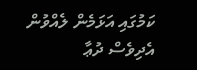ކަމުގައި އަޅަމެން ލެއްވުން އެދިވެސް ދުޢާ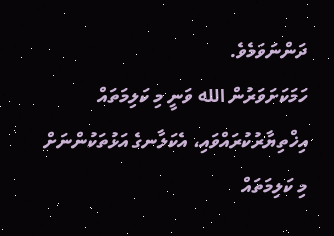ދަންނަވަމެވެ.
ހަމަކަށަވަރުން الله ވަނީ މި ކަލިމަތައް އިޚްތިޔާރުކުރައްވައި، އެކަލާނގެ އަޅުތަކުންނަށް މި ކަލިމަތައް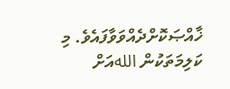ޚާއްޞަކޮށްދެއްވަވާފައެވެ. މި ކަލިމަތަކުން اللهއަށް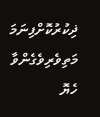ޛިކުރުކޮށްފިނަމަ މަތިވެރިވެގެންވާ ހެޔޮ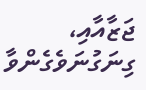ޖަޒާއާއި، ގިނަގުނަވެގެންވާ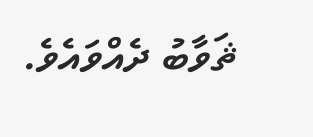ޘަވާބު ދެއްވައެވެ.